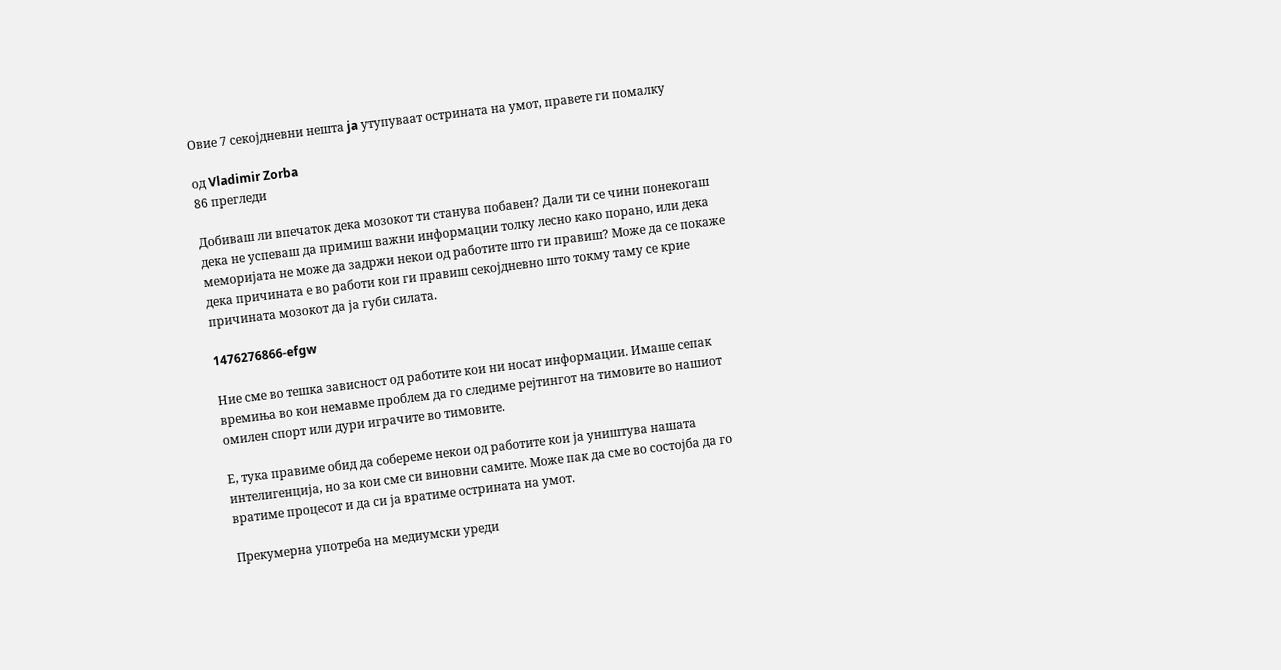Овие 7 секојдневни нешта ja утупуваат острината на умот, правете ги помалку

од Vladimir Zorba
86 прегледи

Добиваш ли впечаток дека мозокот ти станува побавен? Дали ти се чини понекогаш дека не успеваш да примиш важни информации толку лесно како порано, или дека меморијата не може да задржи некои од работите што ги правиш? Може да се покаже дека причината е во работи кои ги правиш секојдневно што токму таму се крие причината мозокот да ја губи силата.

1476276866-efgw

Ние сме во тешка зависност од работите кои ни носат информации. Имаше сепак времиња во кои немавме проблем да го следиме рејтингот на тимовите во нашиот омилен спорт или дури играчите во тимовите.

Е, тука правиме обид да собереме некои од работите кои ја уништува нашата интелигенција, но за кои сме си виновни самите. Може пак да сме во состојба да го вратиме процесот и да си ја вратиме острината на умот.

Прекумерна употреба на медиумски уреди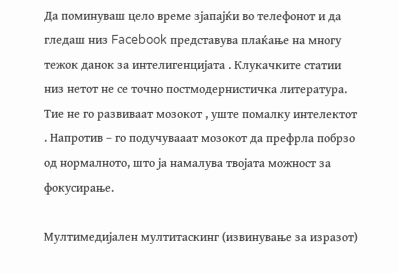Да поминуваш цело време зјапајќи во телефонот и да гледаш низ Facebook представува плаќање на многу тежок данок за интелигенцијата . Клукачките статии низ нетот не се точно постмодернистичка литература. Тие не го развиваат мозокот , уште помалку интелектот . Напротив – го подучувааат мозокот да префрла побрзо од нормалното, што ја намалува твојата можност за фокусирање.

Мултимедијален мултитаскинг (извинување за изразот)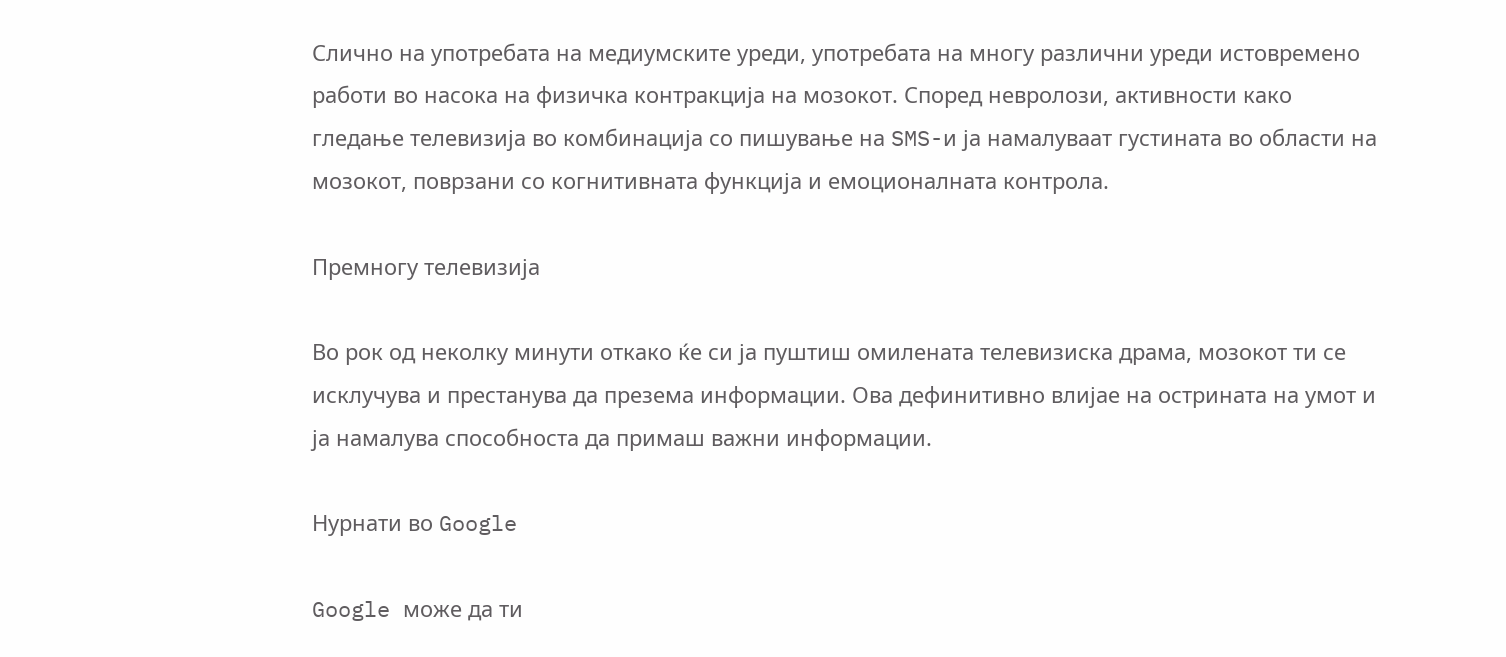Слично на употребата на медиумските уреди, употребата на многу различни уреди истовремено работи во насока на физичка контракција на мозокот. Според невролози, активности како гледање телевизија во комбинација со пишување на SMS-и ја намалуваат густината во области на мозокот, поврзани со когнитивната функција и емоционалната контрола.

Премногу телевизија

Во рок од неколку минути откако ќе си ја пуштиш омилената телевизиска драма, мозокот ти се исклучува и престанува да презема информации. Ова дефинитивно влијае на острината на умот и ја намалува способноста да примаш важни информации.

Нурнати во Google

Google може да ти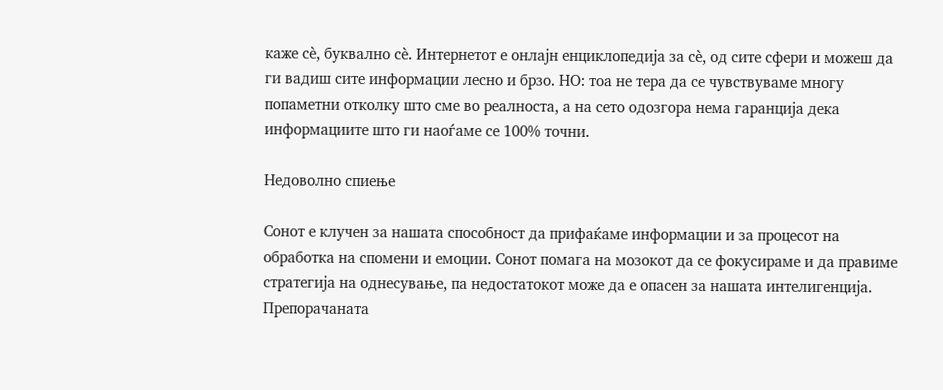каже сè, буквално сè. Интернетот е онлајн енциклопедија за сè, од сите сфери и можеш да ги вадиш сите информации лесно и брзо. НО: тоа не тера да се чувствуваме многу попаметни отколку што сме во реалноста, а на сето одозгора нема гаранција дека информациите што ги наоѓаме се 100% точни.

Недоволно спиење

Сонот е клучен за нашата способност да прифаќаме информации и за процесот на обработка на спомени и емоции. Сонот помага на мозокот да се фокусираме и да правиме стратегија на однесување, па недостатокот може да е опасен за нашата интелигенција. Препорачаната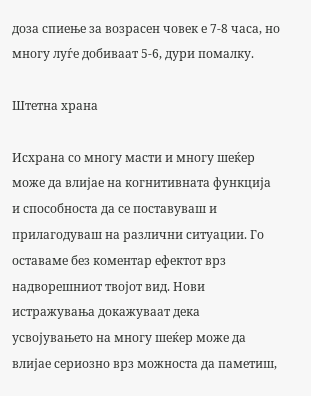доза спиење за возрасен човек е 7-8 часа, но многу луѓе добиваат 5-6, дури помалку.

Штетна храна

Исхрана со многу масти и многу шеќер може да влијае на когнитивната функција и способноста да се поставуваш и прилагодуваш на различни ситуации. Го оставаме без коментар ефектот врз надворешниот твојот вид. Нови истражувања докажуваат дека усвојувањето на многу шеќер може да влијае сериозно врз можноста да паметиш,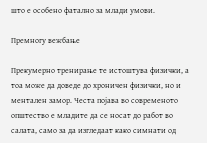што е особено фатално за млади умови.

Премногу вежбање

Прекумерно тренирање те истоштува физички, а тоа може да доведе до хроничен физички, но и ментален замор. Честа појава во современото општество е младите да се носат до работ во салата, само за да изгледаат како симнати од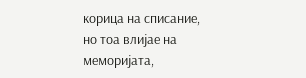корица на списание, но тоа влијае на меморијата,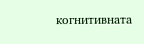когнитивната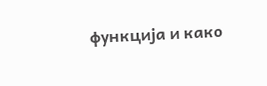функција и како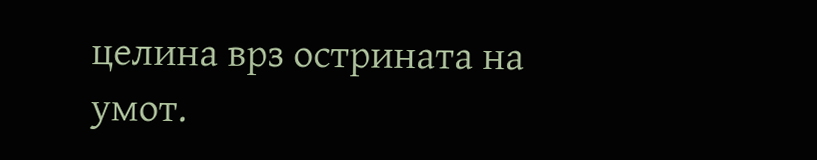целина врз острината на умот.